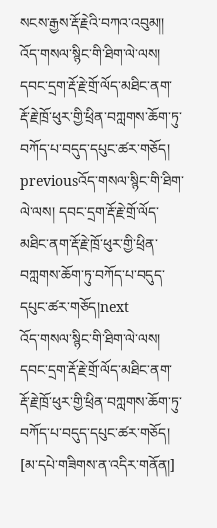སངས་རྒྱས་རྡོ་རྗེའི་བཀའ་འབུམ།།
འོད་གསལ་སྙིང་གི་ཐིག་ལེ་ལས། དབང་དྲག་རྡོ་རྗེ་གྲོ་ལོད་མཐིང་ནག་རྡོ་རྗེ་ཁྲོ་ཕུར་གྱི་ཕྲིན་བཀླགས་ཆོག་ཏུ་བཀོད་པ་བདུད་དཔུང་ཚར་གཅོད།
previousའོད་གསལ་སྙིང་གི་ཐིག་ལེ་ལས། དབང་དྲག་རྡོ་རྗེ་གྲོ་ལོད་མཐིང་ནག་རྡོ་རྗེ་ཁྲོ་ཕུར་གྱི་ཕྲིན་བཀླགས་ཆོག་ཏུ་བཀོད་པ་བདུད་དཔུང་ཚར་གཅོད།next
འོད་གསལ་སྙིང་གི་ཐིག་ལེ་ལས། དབང་དྲག་རྡོ་རྗེ་གྲོ་ལོད་མཐིང་ནག་རྡོ་རྗེ་ཁྲོ་ཕུར་གྱི་ཕྲིན་བཀླགས་ཆོག་ཏུ་བཀོད་པ་བདུད་དཔུང་ཚར་གཅོད།
[མ་དཔེ་གཟིགས་ན་འདིར་གནོན།]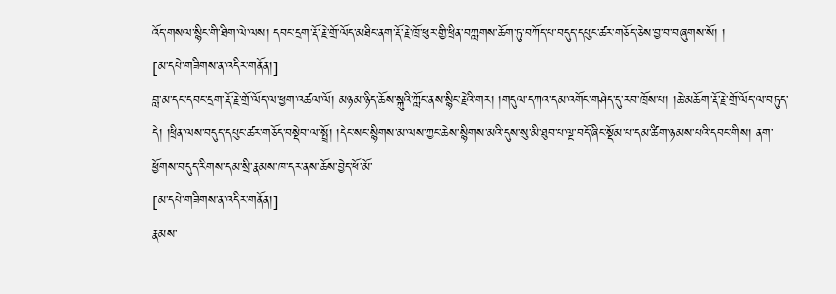འོད་གསལ་སྙིང་གི་ཐིག་ལེ་ལས། དབང་དྲག་རྡོ་རྗེ་གྲོ་ལོད་མཐིང་ནག་རྡོ་རྗེ་ཁྲོ་ཕུར་གྱི་ཕྲིན་བཀླགས་ཆོག་ཏུ་བཀོད་པ་བདུད་དཔུང་ཚར་གཅོད་ཅེས་བྱ་བ་བཞུགས་སོ། །
[མ་དཔེ་གཟིགས་ན་འདིར་གནོན།]
བླ་མ་དང་དབང་དྲག་རྡོ་རྗེ་གྲོ་ལོད་ལ་ཕྱག་འཚལ་ལོ། མཉམ་ཉིད་ཆོས་སྐུའི་ཀློང་ནས་སྙིང་རྗེའི་གར། །གདུལ་དཀའ་དམ་འགོང་གཤེད་དུ་རབ་ཁྲོས་པ། །ཆེ་མཆོག་རྡོ་རྗེ་གྲོ་ལོད་ལ་བཏུད་དེ། །ཕྲིན་ལས་བདུད་དཔུང་ཚར་གཅོད་བསྡེབ་ལ་སྤྲོ། །དེང་སང་སྙིགས་མ་ལས་ཀྱང་ཆེས་སྙིགས་མའི་དུས་སུ་མི་ཐུབ་པ་ལྔ་བདོ་ཞིང་སྡོམ་པ་དམ་ཚིག་ཉམས་པའི་དབང་གིས། ནག་ཕྱོགས་བདུད་རིགས་དམ་སྲི་རྣམས་ཁ་དར་ནས་ཆོས་བྱེད་ཕོ་མོ་
[མ་དཔེ་གཟིགས་ན་འདིར་གནོན།]
རྣམས་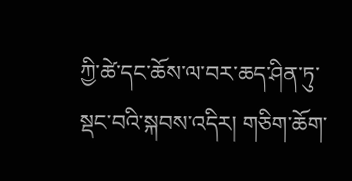ཀྱི་ཚེ་དང་ཆོས་ལ་བར་ཆད་ཤིན་ཏུ་སྡང་བའི་སྐབས་འདིར། གཅིག་ཆོག་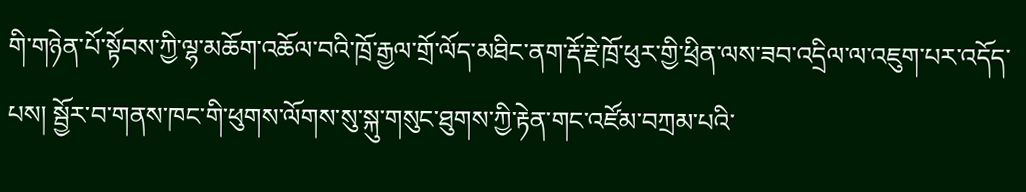གི་གཉེན་པོ་སྟོབས་ཀྱི་ལྷ་མཆོག་འཆོལ་བའི་ཁྲོ་རྒྱལ་གྲོ་ལོད་མཐིང་ནག་རྡོ་རྗེ་ཁྲོ་ཕུར་གྱི་ཕྲིན་ལས་ཟབ་འདྲིལ་ལ་འཇུག་པར་འདོད་པས། སྦྱོར་བ་གནས་ཁང་གི་ཕུགས་ལོགས་སུ་སྐུ་གསུང་ཐུགས་ཀྱི་རྟེན་གང་འཛོམ་བཀྲམ་པའི་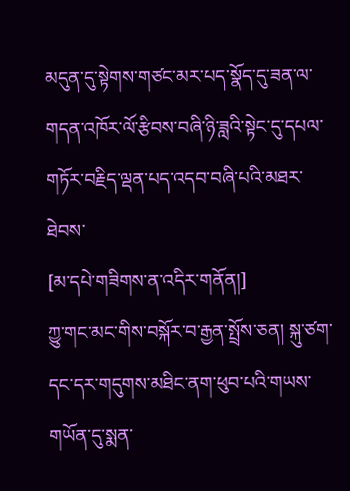མདུན་དུ་སྟེགས་གཙང་མར་པད་སྣོད་དུ་ཟན་ལ་གདན་འཁོར་ལོ་རྩིབས་བཞི་ཉི་ཟླའི་སྟེང་དུ་དཔལ་གཏོར་བརྗིད་ལྡན་པད་འདབ་བཞི་པའི་མཐར་ཐེབས་
[མ་དཔེ་གཟིགས་ན་འདིར་གནོན།]
ཀྱུ་གང་མང་གིས་བསྐོར་བ་རྒྱན་སྤྲོས་ཅན། སྐུ་ཙག་དང་དར་གདུགས་མཐིང་ནག་ཕུབ་པའི་གཡས་གཡོན་དུ་སྨན་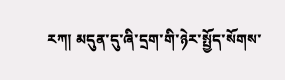རཀ། མདུན་དུ་ཞི་དྲག་གི་ཉེར་སྤྱོད་སོགས་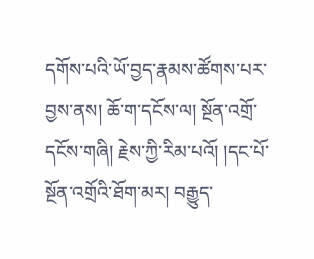དགོས་པའི་ཡོ་བྱད་རྣམས་ཚོགས་པར་བྱས་ནས། ཆོ་ག་དངོས་ལ། སྔོན་འགྲོ་དངོས་གཞི། རྗེས་ཀྱི་རིམ་པའོ། །དང་པོ་སྔོན་འགྲོའི་ཐོག་མར། བརྒྱུད་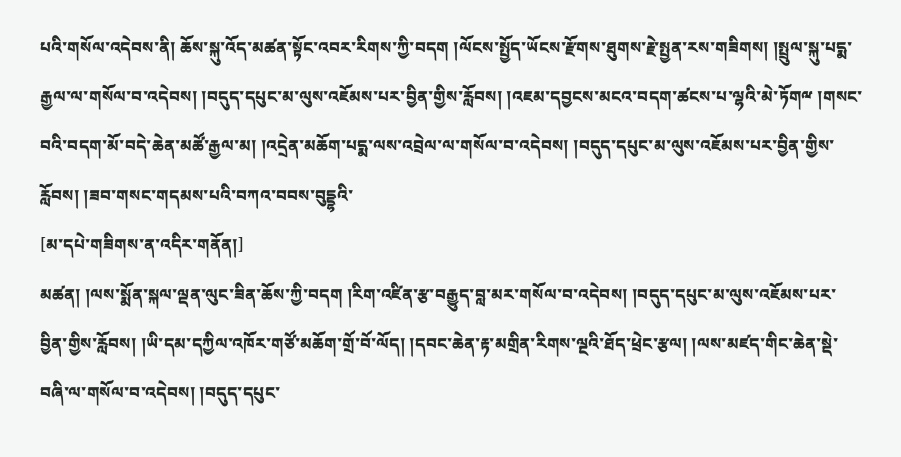པའི་གསོལ་འདེབས་ནི། ཆོས་སྐུ་འོད་མཚན་སྟོང་འབར་རིགས་ཀྱི་བདག །ལོངས་སྤྱོད་ཡོངས་རྫོགས་ཐུགས་རྗེ་སྤྱན་རས་གཟིགས། །སྤྲུལ་སྐུ་པདྨ་རྒྱལ་ལ་གསོལ་བ་འདེབས། །བདུད་དཔུང་མ་ལུས་འཇོམས་པར་བྱིན་གྱིས་རློབས། །འཇམ་དབྱངས་མངའ་བདག་ཚངས་པ་ལྷའི་མེ་ཏོགྋ །གསང་བའི་བདག་མོ་བདེ་ཆེན་མཚོ་རྒྱལ་མ། །འདྲེན་མཆོག་པདྨ་ལས་འབྲེལ་ལ་གསོལ་བ་འདེབས། །བདུད་དཔུང་མ་ལུས་འཇོམས་པར་བྱིན་གྱིས་རློབས། །ཟབ་གསང་གདམས་པའི་བཀའ་བབས་བུདྡྷའི་
[མ་དཔེ་གཟིགས་ན་འདིར་གནོན།]
མཚན། །ལས་སྨོན་སྐལ་ལྡན་ལུང་ཟིན་ཆོས་ཀྱི་བདག །རིག་འཛིན་རྩ་བརྒྱུད་བླ་མར་གསོལ་བ་འདེབས། །བདུད་དཔུང་མ་ལུས་འཇོམས་པར་བྱིན་གྱིས་རློབས། །ཡི་དམ་དཀྱིལ་འཁོར་གཙོ་མཆོག་གྲོ་བོ་ལོད། །དབང་ཆེན་རྟ་མགྲིན་རིགས་ལྔའི་ཐོད་ཕྲེང་རྩལ། །ལས་མཛད་གིང་ཆེན་སྡེ་བཞི་ལ་གསོལ་བ་འདེབས། །བདུད་དཔུང་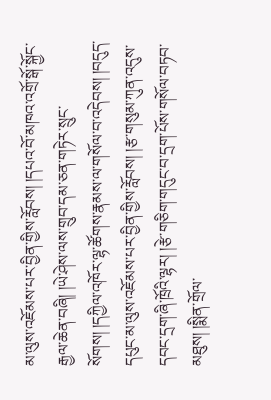མ་ལུས་འཇོམས་པར་བྱིན་གྱིས་རློབས། །དཔའ་བོ་མཁའ་འགྲོ་སྒོ་སྐྱོང་རྒྱལ་ཆེན་བཞི། །ཡེ་ཤེས་ལས་གྲུབ་དམ་ཅན་གཏེར་སྲུང་སོགས། །དཀྱིལ་འཁོར་ལྷ་ཚོགས་རྣམས་ལ་གསོལ་བ་འདེབས། །བདུད་དཔུང་མ་ལུས་འཇོམས་པར་བྱིན་གྱིས་རློབས། །རྩ་གསུམ་ཀུན་འདུས་དབང་དྲག་ཞི་ཁྲོའི་ལྷར། །རྩེ་གཅིག་གདུང་བ་དྲག་པོས་གསོལ་བཏབ་མཐུས། །སྨིན་གྲོལ་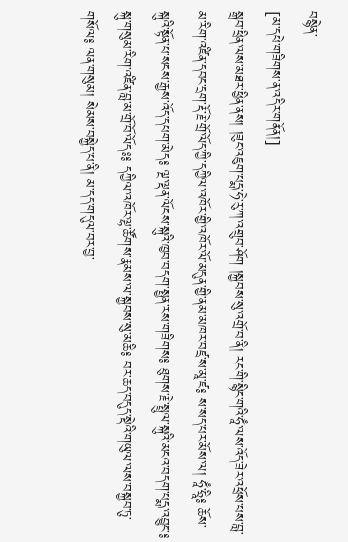བསྙེན་
[མ་དཔེ་གཟིགས་ན་འདིར་གནོན།]
སྒྲབ་ཕྲིན་ལས་མཐར་ཕྱིན་ནས། །ཟུང་འཇུག་པདྨ་ཧེ་རུ་ཀ་འགྲུབ་ཤོག །སྐྱབས་སུ་འགྲོ་བ་ནི། རང་གི་སྙིང་གའི་ཧཱྃ་ལས་འོད་ཟེར་འཕྲོས་པས་བླ་མ་རིག་འཛིན་དབང་དྲག་རྡོ་རྗེ་གྲོ་ལོད་ཀྱི་དཀྱིལ་འཁོར་གྱི་འཁོར་ལོ་མདུན་གྱི་ནམ་མཁར་བཛྲ་ས་མཱ་ཛ༔ ས་སད་པར་མོས་ལ། ཧཱྃ་ཧྲཱི༔ ཆོས་སྐུའི་སྟོན་པ་སངས་རྒྱས་འོད་དཔག་མེད༔ ལྔ་ལྡན་ལོངས་སྐུའི་ཁྱབ་བདག་སྤྱན་རས་གཟིགས༔ ཐུགས་རྗེ་སྤྲུལ་སྐུའི་མངའ་བདག་པདྨ་འབྱུང་༔ སྐུ་གསུམ་རིག་འཛིན་བླ་མ་གྲོ་བོ་ལོདཿ༔ དཀྱིལ་འཁོར་ལྷ་ཚོགས་རྣམས་ལ་སྐྱབས་སུ་མཆི༔ བར་ཆད་བདུད་སྡེའི་གཡུལ་ལས་བསྐྱབ་ཏུ་གསོལ༔ ལན་གསུམ། སེམས་བསྐྱེད་པ་ནི། མ་དད་གདུལ་བར་བྱ་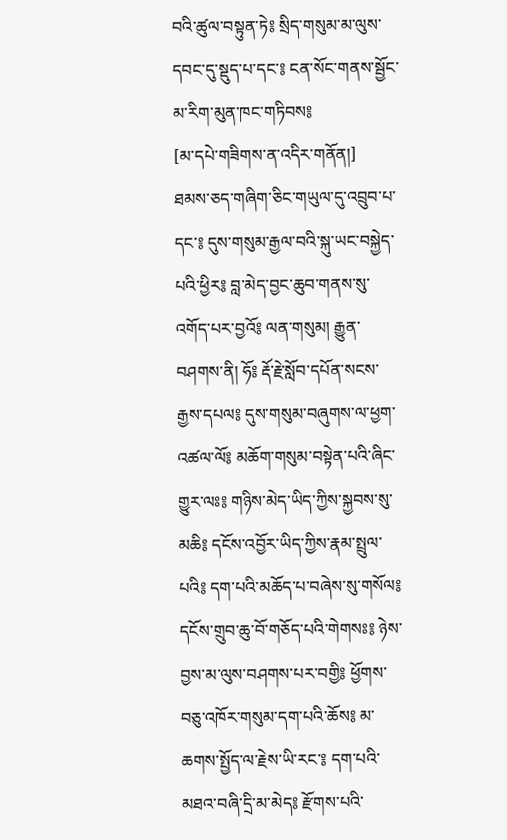བའི་ཚུལ་བསྟུན་ཏེ༔ སྲིད་གསུམ་མ་ལུས་དབང་དུ་སྡུད་པ་དང་༔ ངན་སོང་གནས་སྦྱོང་མ་རིག་མུན་ཁང་གཏིབས༔
[མ་དཔེ་གཟིགས་ན་འདིར་གནོན།]
ཐམས་ཅད་གཞིག་ཅིང་གཡུལ་དུ་འབྲུབ་པ་དང་༔ དུས་གསུམ་རྒྱལ་བའི་སྐུ་ཡང་བསྐྱེད་པའི་ཕྱིར༔ བླ་མེད་བྱང་ཆུབ་གནས་སུ་འགོད་པར་བྱའོ༔ ལན་གསུམ། རྒྱུན་བཤགས་ནི། ཧོ༔ རྡོ་རྗེ་སློབ་དཔོན་སངས་རྒྱས་དཔལ༔ དུས་གསུམ་བཞུགས་ལ་ཕྱག་འཚལ་ལོ༔ མཆོག་གསུམ་བསྟེན་པའི་ཞིང་གྱུར་ལཿ༔ གཉིས་མེད་ཡིད་ཀྱིས་སྐྱབས་སུ་མཆི༔ དངོས་འབྱོར་ཡིད་ཀྱིས་རྣམ་སྤྲུལ་པའི༔ དག་པའི་མཆོད་པ་བཞེས་སུ་གསོལ༔ དངོས་གྲུབ་ཆུ་བོ་གཅོད་པའི་གེགསཿ༔ ཉེས་བྱས་མ་ལུས་བཤགས་པར་བགྱི༔ ཕྱོགས་བཅུ་འཁོར་གསུམ་དག་པའི་ཆོས༔ མ་ཆགས་སྤྱོད་ལ་རྗེས་ཡི་རང་༔ དག་པའི་མཐའ་བཞི་དྲི་མ་མེད༔ རྫོགས་པའི་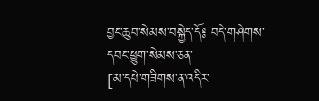བྱང་ཆུབ་སེམས་བསྐྱེད་དོ༔ བདེ་གཤེགས་དབང་ཕྱུག་སེམས་ཅན་
[མ་དཔེ་གཟིགས་ན་འདིར་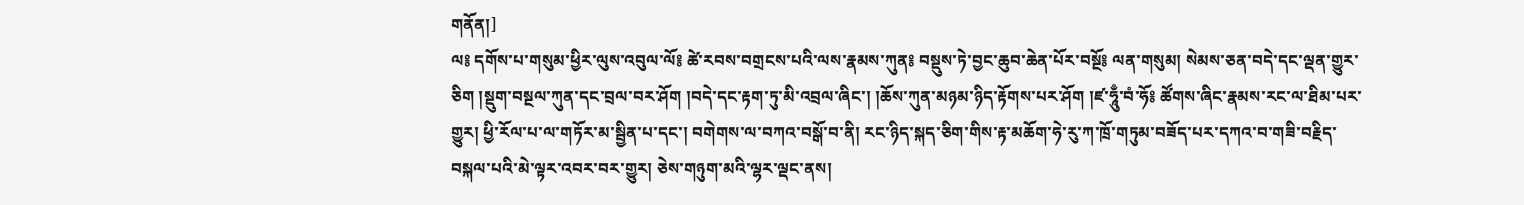གནོན།]
ལ༔ དགོས་པ་གསུམ་ཕྱིར་ལུས་འབུལ་ལོ༔ ཚེ་རབས་བགྲངས་པའི་ལས་རྣམས་ཀུན༔ བསྡུས་ཏེ་བྱང་ཆུབ་ཆེན་པོར་བསྔོ༔ ལན་གསུམ། སེམས་ཅན་བདེ་དང་ལྡན་གྱུར་ཅིག །སྡུག་བསྔལ་ཀུན་དང་བྲལ་བར་ཤོག །བདེ་དང་རྟག་ཏུ་མི་འབྲལ་ཞིང་། །ཆོས་ཀུན་མཉམ་ཉིད་རྟོགས་པར་ཤོག །ཛ་ཧཱུྃ་བཾ་ཧོ༔ ཚོགས་ཞིང་རྣམས་རང་ལ་ཐིམ་པར་གྱུར། ཕྱི་རོལ་པ་ལ་གཏོར་མ་སྦྱིན་པ་དང་། བགེགས་ལ་བཀའ་བསྒོ་བ་ནི། རང་ཉིད་སྐད་ཅིག་གིས་རྟ་མཆོག་ཧེ་རུ་ཀ་ཁྲོ་གཏུམ་བཟོད་པར་དཀའ་བ་གཟི་བརྗིད་བསྐལ་པའི་མེ་ལྟར་འབར་བར་གྱུར། ཅེས་གཉུག་མའི་ལྷར་ལྡང་ནས།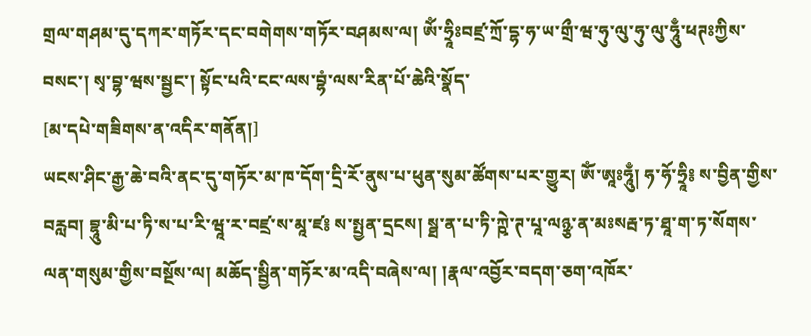གྲལ་གཤམ་དུ་དཀར་གཏོར་དང་བགེགས་གཏོར་བཤམས་ལ། ཨོཾ་ཧྲཱིཿབཛྲ་ཀྲོ་དྷ་ཧ་ཡ་གྲྀ་ཝ་ཧུ་ལུ་ཧུ་ལུ་ཧཱུྃ་ཕཊཿཀྱིས་བསང་། སྭ་བྷ་ཝས་སྦྱང་། སྟོང་པའི་ངང་ལས་བྷཾ་ལས་རིན་པོ་ཆེའི་སྣོད་
[མ་དཔེ་གཟིགས་ན་འདིར་གནོན།]
ཡངས་ཤིང་རྒྱ་ཆེ་བའི་ནང་དུ་གཏོར་མ་ཁ་དོག་དྲི་རོ་ནུས་པ་ཕུན་སུམ་ཚོགས་པར་གྱུར། ཨོཾ་ཨཱཿཧཱུྃ། ཧ་ཧོ་ཧྲཱི༔ ས་བྱིན་གྱིས་བརླབ། བྷཱུ་མི་པ་ཏི་ས་པ་རི་ཝཱ་ར་བཛྲ་ས་མཱ་ཛ༔ ས་སྤྱན་དྲངས། སྠ་ན་པ་ཏི་ཀྵེ་ཊ་པཱ་ལཉྩ་ན་མཿསརྦ་ཏ་ཐཱ་ག་ཏ་སོགས་ལན་གསུམ་གྱིས་བསྔོས་ལ། མཆོད་སྦྱིན་གཏོར་མ་འདི་བཞེས་ལ། །རྣལ་འབྱོར་བདག་ཅག་འཁོར་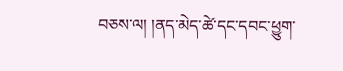བཅས་ལ། །ནད་མེད་ཚེ་དང་དབང་ཕྱུག་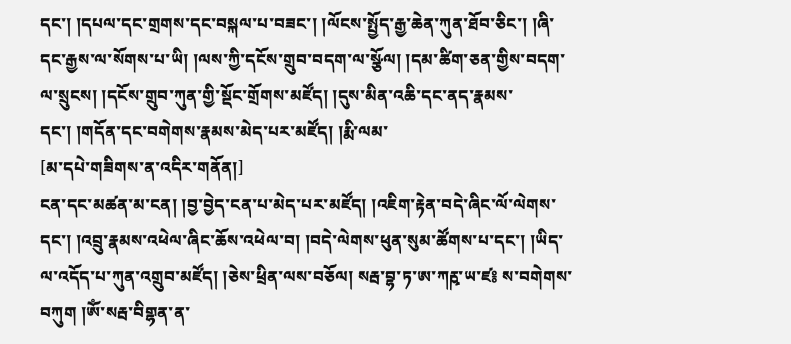དང་། །དཔལ་དང་གྲགས་དང་བསྐལ་པ་བཟང་། །ལོངས་སྤྱོད་རྒྱ་ཆེན་ཀུན་ཐོབ་ཅིང་། །ཞི་དང་རྒྱས་ལ་སོགས་པ་ཡི། །ལས་ཀྱི་དངོས་གྲུབ་བདག་ལ་སྩོལ། །དམ་ཚིག་ཅན་གྱིས་བདག་ལ་སྲུངས། །དངོས་གྲུབ་ཀུན་གྱི་སྡོང་གྲོགས་མཛོད། །དུས་མིན་འཆི་དང་ནད་རྣམས་དང་། །གདོན་དང་བགེགས་རྣམས་མེད་པར་མཛོད། །རྨི་ལམ་
[མ་དཔེ་གཟིགས་ན་འདིར་གནོན།]
ངན་དང་མཚན་མ་ངན། །བྱ་བྱེད་ངན་པ་མེད་པར་མཛོད། །འཇིག་རྟེན་བདེ་ཞིང་ལོ་ལེགས་དང་། །འབྲུ་རྣམས་འཕེལ་ཞིང་ཆོས་འཕེལ་བ། །བདེ་ལེགས་ཕུན་སུམ་ཚོགས་པ་དང་། །ཡིད་ལ་འདོད་པ་ཀུན་འགྲུབ་མཛོད། །ཅེས་ཕྲིན་ལས་བཅོལ། སརྦ་བྷ་ཏ་ཨ་ཀརྵ་ཡ་ཛ༔ ས་བགེགས་བཀུག །ཨོཾ་སརྦ་བིགྷན་ན་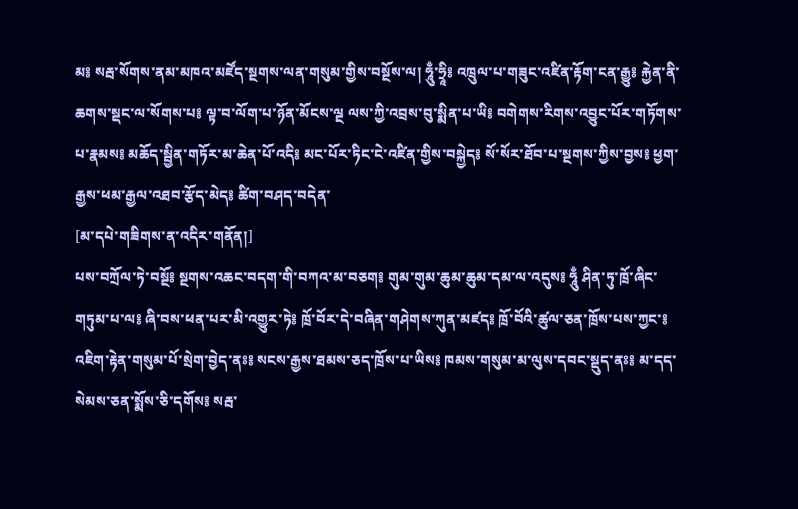མ༔ སརྦ་སོགས་ནམ་མཁའ་མཛོད་སྔགས་ལན་གསུམ་གྱིས་བསྔོས་ལ། ཧཱུྃ་ཧྲཱི༔ འཁྲུལ་པ་གཟུང་འཛིན་རྟོག་ངན་རྒྱུ༔ རྐྱེན་ནི་ཆགས་སྡང་ལ་སོགས་པ༔ ལྟ་བ་ལོག་པ་ཉོན་མོངས་ལྔ ལས་ཀྱི་འབྲས་བུ་སྨིན་པ་ཡི༔ བགེགས་རིགས་འབྱུང་པོར་གཏོགས་པ་རྣམས༔ མཆོད་སྦྱིན་གཏོར་མ་ཆེན་པོ་འདི༔ མང་པོར་ཏིང་ངེ་འཛིན་གྱིས་བསྐྱེད༔ སོ་སོར་ཐོབ་པ་སྔགས་ཀྱིས་བྱས༔ ཕྱག་རྒྱས་ཕམ་རྒྱལ་འཐབ་རྩོད་མེད༔ ཚིག་བཤད་བདེན་
[མ་དཔེ་གཟིགས་ན་འདིར་གནོན།]
པས་བཀྲོལ་ཏེ་བསྔོ༔ སྔགས་འཆང་བདག་གི་བཀའ་མ་བཅག༔ གུམ་གུམ་ཆུམ་ཆུམ་དམ་ལ་འདུས༔ ཧཱུྃ ཤིན་ཏུ་ཁྲོ་ཞིང་གཏུམ་པ་ལ༔ ཞི་བས་ཕན་པར་མི་འགྱུར་ཏེ༔ ཁྲོ་བོར་དེ་བཞིན་གཤེགས་ཀུན་མཛད༔ ཁྲོ་བོའི་ཚུལ་ཅན་ཁྲོས་པས་ཀྱང་༔ འཇིག་རྟེན་གསུམ་པོ་སྲེག་བྱེད་ནཿ༔ སངས་རྒྱས་ཐམས་ཅད་ཁྲོས་པ་ཡིས༔ ཁམས་གསུམ་མ་ལུས་དབང་སྡུད་ནཿ༔ མ་དད་སེམས་ཅན་སྨོས་ཅི་དགོས༔ སརྦ་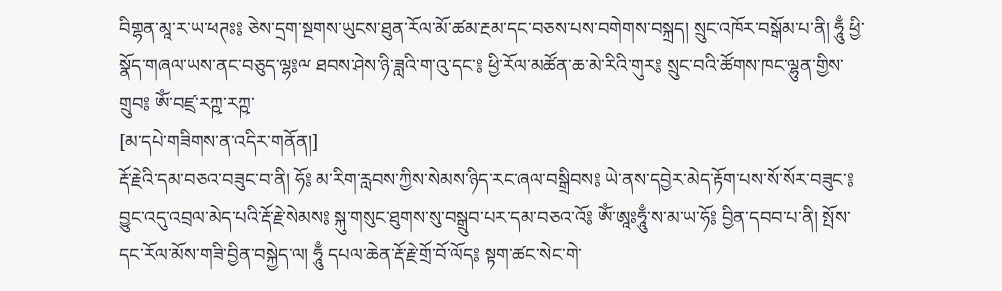བིགྷན་མཱ་ར་ཡ་ཕཊཿ༔ ཅེས་དྲག་སྔགས་ཡུངས་ཐུན་རོལ་མོ་ཚམ་རྔམ་དང་བཅས་པས་བགེགས་བསྐྲད། སྲུང་འཁོར་བསྒོམ་པ་ནི། ཧཱུྃ ཕྱི་སྣོད་གཞལ་ཡས་ནང་བཅུད་ལྷ༔ྋ ཐབས་ཤེས་ཉི་ཟླའི་ག་འུ་དང་༔ ཕྱི་རོལ་མཚོན་ཆ་མེ་རིའི་གུར༔ སྲུང་བའི་ཚོགས་ཁང་ལྷུན་གྱིས་གྲུབ༔ ཨོཾ་བཛྲ་རཀྵ་རཀྵ་
[མ་དཔེ་གཟིགས་ན་འདིར་གནོན།]
རྡོ་རྗེའི་དམ་བཅའ་བཟུང་བ་ནི། ཧོ༔ མ་རིག་རླབས་ཀྱིས་སེམས་ཉིད་རང་ཞལ་བསྒྲིབས༔ ཡེ་ནས་དབྱེར་མེད་རྟོག་པས་སོ་སོར་བཟུང་༔ བྱུང་འདུ་འབྲལ་མེད་པའི་རྡོ་རྗེ་སེམས༔ སྐུ་གསུང་ཐུགས་སུ་བསྒྲུབ་པར་དམ་བཅའ་འོ༔ ཨོཾ་ཨཱཿཧཱུྃ་ས་མ་ཡ་ཧོ༔ བྱིན་དབབ་པ་ནི། སྤོས་དང་རོལ་མོས་གཟི་བྱིན་བསྐྱེད་ལ། ཧཱུྃ དཔལ་ཆེན་རྡོ་རྗེ་གྲོ་བོ་ལོད༔ སྟག་ཚང་སེང་གེ་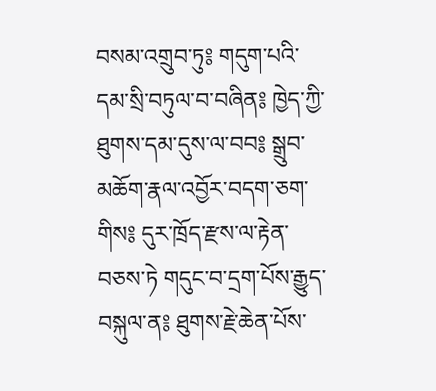བསམ་འགྲུབ་ཏུ༔ གདུག་པའི་དམ་སྲི་བཏུལ་བ་བཞིན༔ ཁྱེད་ཀྱི་ཐུགས་དམ་དུས་ལ་བབ༔ སྒྲུབ་མཆོག་རྣལ་འབྱོར་བདག་ཅག་གིས༔ དུར་ཁྲོད་རྫས་ལ་རྟེན་བཅས་ཏེ གདུང་བ་དྲག་པོས་རྒྱུད་བསྐུལ་ན༔ ཐུགས་རྗེ་ཆེན་པོས་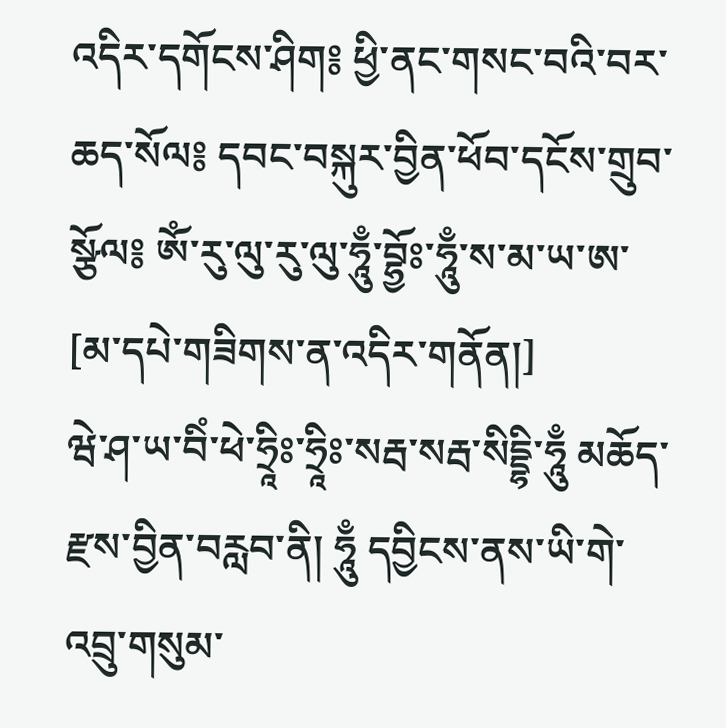འདིར་དགོངས་ཤིག༔ ཕྱི་ནང་གསང་བའི་བར་ཆད་སོལ༔ དབང་བསྐུར་བྱིན་ཕོབ་དངོས་གྲུབ་སྩོལ༔ ཨོཾ་རུ་ལུ་རུ་ལུ་ཧཱུྃ་བྷྱོཿ་ཧཱུྃ་ས་མ་ཡ་ཨ་
[མ་དཔེ་གཟིགས་ན་འདིར་གནོན།]
ཝེ་ཤ་ཡ་བིཾ་ཕེ་ཧྲཱིཿ་ཧྲཱིཿ་སརྦ་སརྦ་སིདྡྷི་ཧཱུྃ མཆོད་རྫས་བྱིན་བརླབ་ནི། ཧཱུྃ དབྱིངས་ནས་ཡི་གེ་འབྲུ་གསུམ་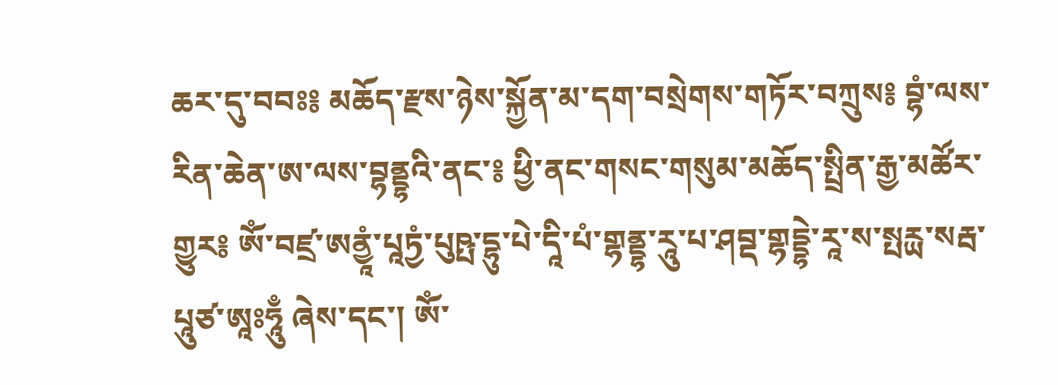ཆར་དུ་བབཿ༔ མཆོད་རྫས་ཉེས་སྐྱོན་མ་དག་བསྲེགས་གཏོར་བཀྲུས༔ བྷཾ་ལས་རིན་ཆེན་ཨ་ལས་བྷནྡྷའི་ནང་༔ ཕྱི་ནང་གསང་གསུམ་མཆོད་སྤྲིན་རྒྱ་མཚོར་གྱུར༔ ཨོཾ་བཛྲ་ཨནྱཱཾ་པཱཏྱཾ་པུཥྤ་དྷུ་པེ་དཱི་པཾ་གྷནྡྷ་རཱུ་པ་ཤབྡ་གྷདྡྷེ་རཱ་ས་སྤརྻ་སརྦ་པཱུཙ་ཨཱཿཧཱུྃ ཞེས་དང་། ཨོཾ་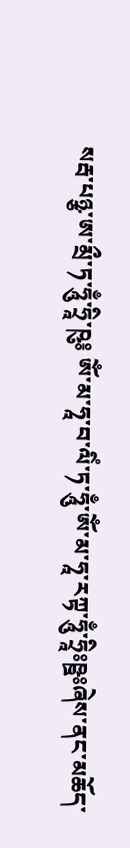སརྦ་པཉྩ་ཨ་མྲྀ་ཏ་ཧཱུྃ་ཧྲཱི་ཥུ༔ ཨོཾ་མ་ཧཱ་བ་ལིཾ་ཏ་ཧཱུྃ་ཨོཾ་མ་ཧཱ་རཀྟ་ཧཱུྃ་ཧྲཱིཿཥྛཿཞེས་ནང་མཆོད་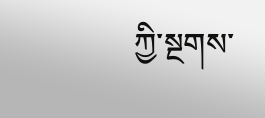ཀྱི་སྔགས་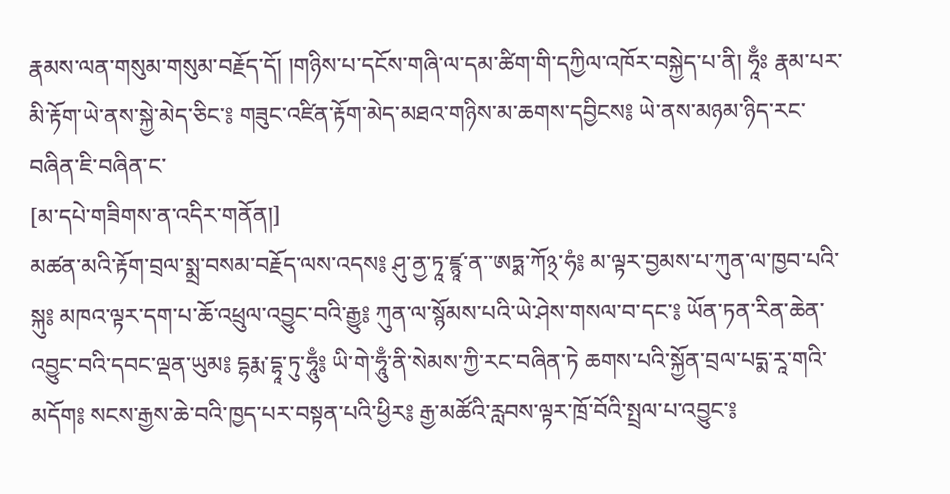རྣམས་ལན་གསུམ་གསུམ་བརྗོད་དོ། །གཉིས་པ་དངོས་གཞི་ལ་དམ་ཚིག་གི་དཀྱིལ་འཁོར་བསྐྱེད་པ་ནི། ཧཱྃཿ རྣམ་པར་མི་རྟོག་ཡེ་ནས་སྐྱེ་མེད་ཅིང་༔ གཟུང་འཛིན་རྟོག་མེད་མཐའ་གཉིས་མ་ཆགས་དབྱིངས༔ ཡེ་ནས་མཉམ་ཉིད་རང་བཞིན་ཇི་བཞིན་ང་
[མ་དཔེ་གཟིགས་ན་འདིར་གནོན།]
མཚན་མའི་རྟོག་བྲལ་སྨྲ་བསམ་བརྗོད་ལས་འདས༔ ཤུ་ནྱ་ཏཱ་ཛྙཱ་ན་་ཨཏྨ་ཀོ྅་ཧཾ༔ མ་ལྟར་བྱམས་པ་ཀུན་ལ་ཁྱབ་པའི་སྐུ༔ མཁའ་ལྟར་དག་པ་ཆོ་འཕྲུལ་འབྱུང་བའི་རྒྱུ༔ ཀུན་ལ་སྙོམས་པའི་ཡེ་ཤེས་གསལ་བ་དང་༔ ཡོན་ཏན་རིན་ཆེན་འབྱུང་བའི་དབང་ལྡན་ཡུམ༔ དྷརྨ་དྷཱ་ཏུ་ཧཱུྃ༔ ཡི་གེ་ཧཱུྃ་ནི་སེམས་ཀྱི་རང་བཞིན་ཏེ ཆགས་པའི་སྐྱོན་བྲལ་པདྨ་རཱ་གའི་མདོག༔ སངས་རྒྱས་ཆེ་བའི་ཁྱད་པར་བསྟན་པའི་ཕྱིར༔ རྒྱ་མཚོའི་རླབས་ལྟར་ཁྲོ་བོའི་སྤྲལ་པ་འབྱུང་༔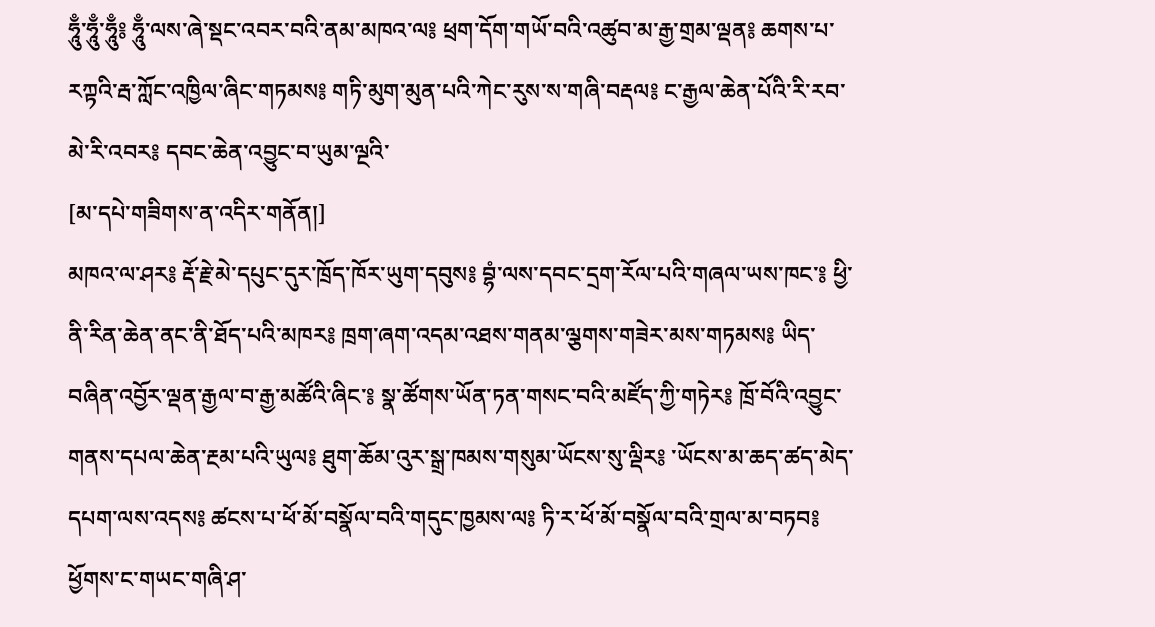ཧཱུྃ་ཧཱུྃ་ཧཱུྃ༔ ཧཱུྃ་ལས་ཞེ་སྡང་འབར་བའི་ནམ་མཁའ་ལ༔ ཕྲག་དོག་གཡོ་བའི་འཚུབ་མ་རྒྱ་གྲམ་ལྡན༔ ཆགས་པ་རཀྟའི་རྦ་ཀློང་འཁྱིལ་ཞིང་གཏམས༔ གཏི་མུག་མུན་པའི་ཀེང་རུས་ས་གཞི་བརྡལ༔ ང་རྒྱལ་ཆེན་པོའི་རི་རབ་མེ་རི་འབར༔ དབང་ཆེན་འབྱུང་བ་ཡུམ་ལྔའི་
[མ་དཔེ་གཟིགས་ན་འདིར་གནོན།]
མཁའ་ལ་ཤར༔ རྡོ་རྗེ་མེ་དཔུང་དུར་ཁྲོད་ཁོར་ཡུག་དབུས༔ བྷཾ་ལས་དབང་དྲག་རོལ་པའི་གཞལ་ཡས་ཁང་༔ ཕྱི་ནི་རིན་ཆེན་ནང་ནི་ཐོད་པའི་མཁར༔ ཁྲག་ཞག་འདམ་འཐས་གནམ་ལྕགས་གཟེར་མས་གཏམས༔ ཡིད་བཞིན་འབྱོར་ལྡན་རྒྱལ་བ་རྒྱ་མཚོའི་ཞིང་༔ སྣ་ཚོགས་ཡོན་ཏན་གསང་བའི་མཛོད་ཀྱི་གཏེར༔ ཁྲོ་བོའི་འབྱུང་གནས་དཔལ་ཆེན་རྔམ་པའི་ཡུལ༔ ཐུག་ཆོམ་འུར་སྒྲ་ཁམས་གསུམ་ཡོངས་སུ་ལྡིར༔ ་ཡོངས་མ་ཆད་ཚད་མེད་དཔག་ལས་འདས༔ ཚངས་པ་ཕོ་མོ་བསྣོལ་བའི་གདུང་ཁྱམས་ལ༔ ཏི་ར་ཕོ་མོ་བསྣོལ་བའི་གྲལ་མ་བཏབ༔ ཕྱོགས་ང་གཡང་གཞི་ཤ་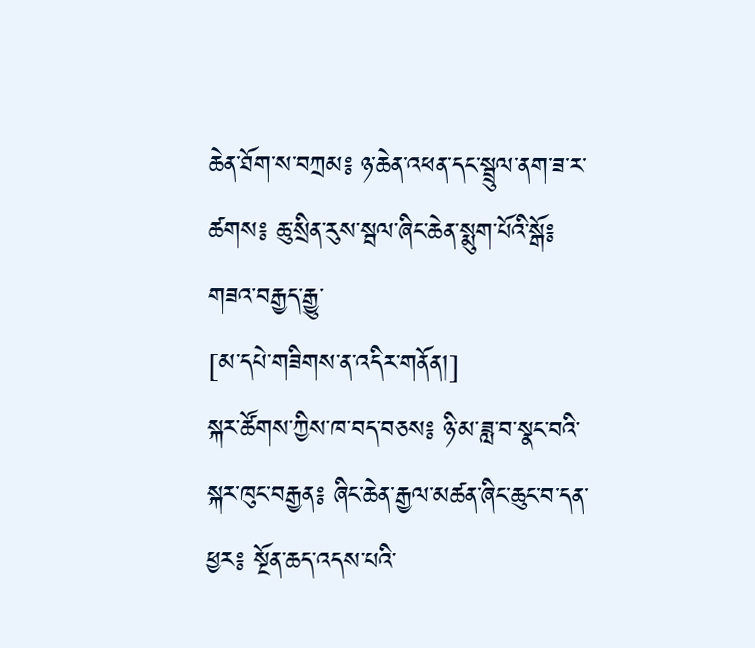ཆེན་ཐོག་ས་བཀྲམ༔ ཉ་ཆེན་འཕན་དང་སྦྲུལ་ནག་ཟ་ར་ཚགས༔ ཆུ་སྲིན་རུས་སྦལ་ཞིང་ཆེན་སྨུག་པོའི་སྒོ༔ གཟའ་བརྒྱད་རྒྱུ་
[མ་དཔེ་གཟིགས་ན་འདིར་གནོན།]
སྐར་ཚོགས་ཀྱིས་ཁ་བད་བཅས༔ ཉི་མ་ཟླ་བ་སྣང་བའི་སྐར་ཁུང་བརྒྱན༔ ཞིང་ཆེན་རྒྱལ་མཚན་ཞིང་ཆུང་བ་དན་ཕྱར༔ སྔོན་ཆད་འདས་པའི་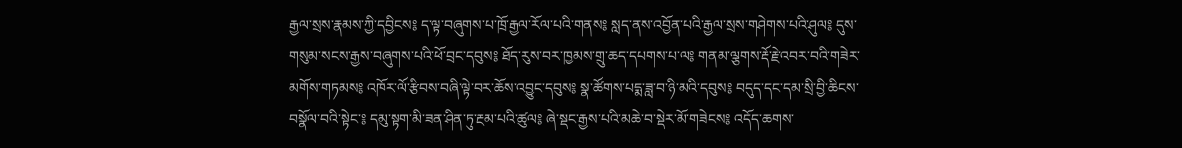རྒྱལ་སྲས་རྣམས་ཀྱི་དབྱིངས༔ ད་ལྟ་བཞུགས་པ་ཁྲོ་རྒྱལ་རོལ་པའི་གནས༔ སླད་ནས་འབྱོན་པའི་རྒྱལ་སྲས་གཤེགས་པའི་ཤུལ༔ དུས་གསུམ་སངས་རྒྱས་བཞུགས་པའི་ཕོ་བྲང་དབུས༔ ཐོད་རུས་བར་ཁྱམས་གྲུ་ཆད་དཔགས་པ་ལ༔ གནམ་ལྕགས་རྡོ་རྗེ་འབར་བའི་གཟེར་མགོས་གཏམས༔ འཁོར་ལོ་རྩིབས་བཞི་ལྟེ་བར་ཆོས་འབྱུང་དབུས༔ སྣ་ཚོགས་པདྨ་ཟླ་བ་ཉི་མའི་དབུས༔ བདུད་དང་དམ་སྲི་བྱི་ཆིངས་བསྣོལ་བའི་སྟེང་༔ དམུ་སྟག་མི་ཟན་ཤིན་ཏུ་རྔམ་པའི་ཚུལ༔ ཞེ་སྡང་རྒྱས་པའི་མཆེ་བ་སྡེར་མོ་གཟེངས༔ འདོད་ཆགས་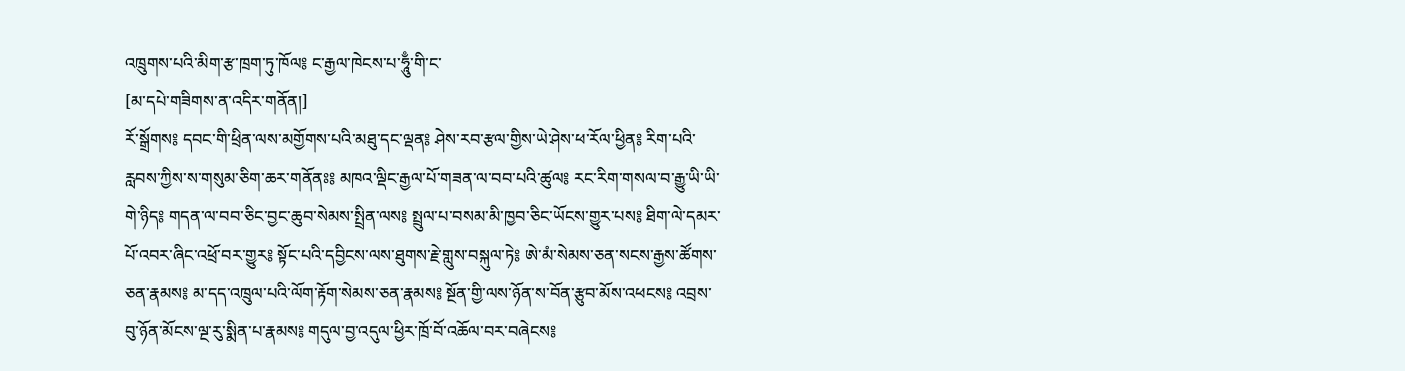འཁྲུགས་པའི་མིག་རྩ་ཁྲག་ཏུ་ཁོལ༔ ང་རྒྱལ་ཁེངས་པ་ཧཱུྃ་གི་ང་
[མ་དཔེ་གཟིགས་ན་འདིར་གནོན།]
རོ་སྒྲོགས༔ དབང་གི་ཕྲིན་ལས་མགྱོགས་པའི་མཐུ་དང་ལྡན༔ ཤེས་རབ་རྩལ་གྱིས་ཡེ་ཤེས་ཕ་རོལ་ཕྱིན༔ རིག་པའི་རླབས་ཀྱིས་ས་གསུམ་ཅིག་ཆར་གནོནཿ༔ མཁའ་ལྡིང་རྒྱལ་པོ་གཟན་ལ་བབ་པའི་ཚུལ༔ རང་རིག་གསལ་བ་རྒྱུ་ཡི་ཡི་གེ་ཉིད༔ གདན་ལ་བབ་ཅིང་བྱང་ཆུབ་སེམས་སྤྲིན་ལས༔ སྤྲུལ་པ་བསམ་མི་ཁྱབ་ཅིང་ཡོངས་གྱུར་པས༔ ཐིག་ལེ་དམར་པོ་འབར་ཞིང་འཕྲོ་བར་གྱུར༔ སྟོང་པའི་དབྱིངས་ལས་ཐུགས་རྗེ་གླུས་བསྐུལ་ཏེ༔ ཨེ་མཾ་སེམས་ཅན་སངས་རྒྱས་ཚོགས་ཅན་རྣམས༔ མ་དད་འཁྲུལ་པའི་ལོག་རྟོག་སེམས་ཅན་རྣམས༔ སྔོན་གྱི་ལས་ཉོན་ས་བོན་རྩུབ་མོས་འཕངས༔ འབྲས་བུ་ཉོན་མོངས་ལྔ་རུ་སྨིན་པ་རྣམས༔ གདུལ་བྱ་འདུལ་ཕྱིར་ཁྲོ་བོ་འཆོལ་བར་བཞེངས༔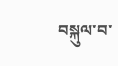བསྐུལ་བ་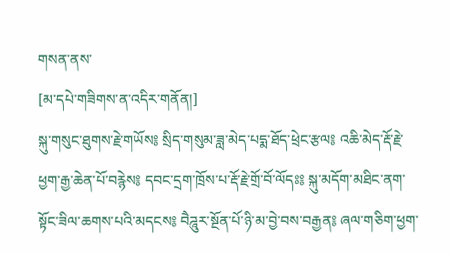གསན་ནས་
[མ་དཔེ་གཟིགས་ན་འདིར་གནོན།]
སྐུ་གསུང་ཐུགས་རྗེ་གཡོས༔ སྲིད་གསུམ་ཟླ་མེད་པདྨ་ཐོད་ཕྲེང་རྩལ༔ འཆི་མེད་རྡོ་རྗེ་ཕྱག་རྒྱ་ཆེན་པོ་བརྙེས༔ དབང་དྲག་ཁྲོས་པ་རྡོ་རྗེ་གྲོ་བོ་ལོདཿ༔ སྐུ་མདོག་མཐིང་ནག་སྟོང་ཟིལ་ཆགས་པའི་མདངས༔ བཻཌཱུར་སྔོན་པོ་ཉི་མ་བྱེ་བས་བརྒྱན༔ ཞལ་གཅིག་ཕྱག་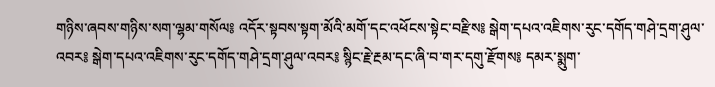གཉིས་ཞབས་གཉིས་སག་ལྷམ་གསོལ༔ འདོར་སྟབས་སྟག་མོའི་མགོ་དང་འཕོངས་སྟེང་བརྫིས༔ སྒེག་དཔའ་འཇིགས་རུང་དགོད་གཤེ་དྲག་ཤུལ་འབར༔ སྒེག་དཔའ་འཇིགས་རུང་དགོད་གཤེ་དྲག་ཤུལ་འབར༔ སྙིང་རྗེ་རྔམ་དང་ཞི་བ་གར་དགུ་རྫོགས༔ དམར་སྨུག་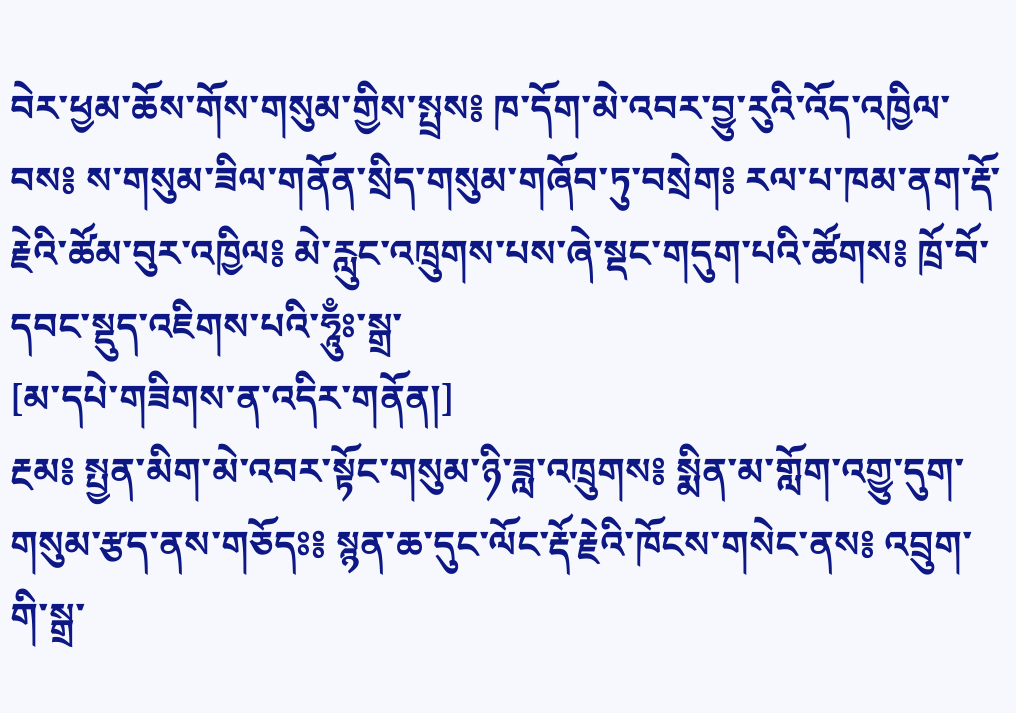བེར་ཕྱམ་ཆོས་གོས་གསུམ་གྱིས་སྤྲས༔ ཁ་དོག་མེ་འབར་བྱུ་རུའི་འོད་འཁྱིལ་བས༔ ས་གསུམ་ཟིལ་གནོན་སྲིད་གསུམ་གཞོབ་ཏུ་བསྲེག༔ རལ་པ་ཁམ་ནག་རྡོ་རྗེའི་ཚོམ་བུར་འཁྱིལ༔ མེ་རླུང་འཁྲུགས་པས་ཞེ་སྡང་གདུག་པའི་ཚོགས༔ ཁྲོ་བོ་དབང་སྡུད་འཇིགས་པའི་ཧཱུྃཿ་སྒྲ་
[མ་དཔེ་གཟིགས་ན་འདིར་གནོན།]
རྔམ༔ སྤྱན་མིག་མེ་འབར་སྟོང་གསུམ་ཉི་ཟླ་འཁྲུགས༔ སྨིན་མ་གློག་འགྱུ་དུག་གསུམ་རྩད་ནས་གཅོདཿ༔ སྙན་ཆ་དུང་ལོང་རྡོ་རྗེའི་ཁོངས་གསེང་ནས༔ འབྲུག་གི་སྒྲ་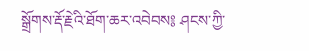སྒྲོགས་རྡོ་རྗེའི་ཐོག་ཆར་འབེབས༔ ཤངས་ཀྱི་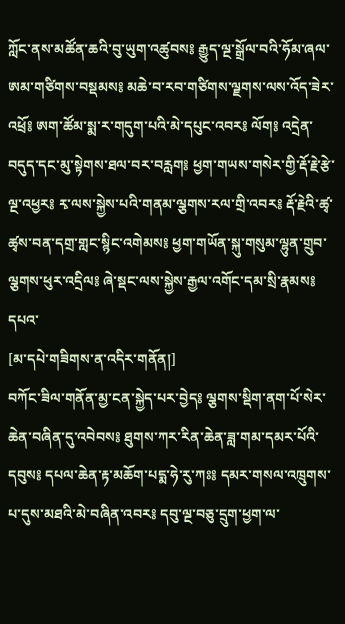ཀློང་ནས་མཚོན་ཆའི་བུ་ཡུག་འཚུབས༔ རྒྱུད་ལྔ་སྒྲོལ་བའི་ཧོམ་ཞལ་ཨམ་གཙིགས་བསྡམས༔ མཆེ་བ་རབ་གཙིགས་ལྗགས་ལས་འོད་ཟེར་འཕྲོ༔ ཨག་ཚོམ་སྨ་ར་གདུག་པའི་མེ་དཔུང་འབར༔ ལོག༔ འདྲེན་བདུད་དང་མུ་སྟེགས་ཐལ་བར་བརླག༔ ཕྱག་གཡས་གསེར་གྱི་རྡོ་རྗེ་རྩེ་ལྔ་འཕྱར༔ རྭ་ལས་སྐྱེས་པའི་གནམ་ལྕགས་རལ་གྲི་འབར༔ རྡོ་རྗེའི་ཚྭ་ཚྭས་བན་དགྲ་གླང་སྙིང་འགེམས༔ ཕྱག་གཡོན་སྐུ་གསུམ་ལྷུན་གྲུབ་ལྕགས་ཕུར་འདྲིལ༔ ཞེ་སྡང་ལས་སྐྱེས་རྒྱལ་འགོང་དམ་སྲི་རྣམས༔ དཔའ་
[མ་དཔེ་གཟིགས་ན་འདིར་གནོན།]
བཀོང་ཟིལ་གནོན་མྱ་ངན་སྐྱེད་པར་བྱེད༔ ལྕགས་སྡིག་ནག་པོ་སེར་ཆེན་བཞིན་དུ་འབེབས༔ ཐུགས་ཀར་རིན་ཆེན་ཟླ་གམ་དམར་པོའི་དབུས༔ དཔལ་ཆེན་རྟ་མཆོག་པདྨ་ཧེ་རུ་ཀཿ༔ དམར་གསལ་འཁྲུགས་པ་དུས་མཐའི་མེ་བཞིན་འབར༔ དབུ་ལྔ་བཅུ་དྲུག་ཕྱག་ལ་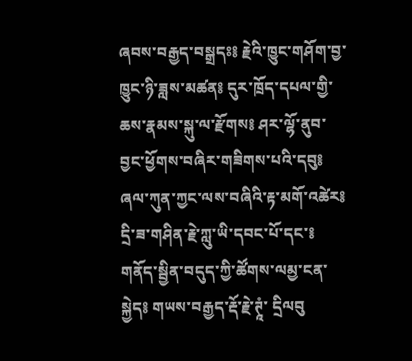ཞབས་བརྒྱད་བསྒྲདཿ༔ རྗེའི་ཁྱུང་གཤོག་བྱ་ཁྱུང་ཉི་ཟླས་མཚན༔ དུར་ཁྲོད་དཔལ་གྱི་ཆས་རྣམས་སྐུ་ལ་རྫོགས༔ ཤར་ལྷོ་ནུབ་བྱང་ཕྱོགས་བཞིར་གཟིགས་པའི་དབུ༔ ཞལ་ཀུན་ཀྱང་ལས་བཞིའི་རྟ་མགོ་འཚེར༔ དྲི་ཟ་གཤིན་རྗེ་ཀླུ་ཡི་དབང་པོ་དང་༔ གནོད་སྦྱིན་བདུད་ཀྱི་ཚོགས་ལམྱ་ངན་སྐྱེད༔ གཡས་བརྒྱད་རྡོ་རྗེ་ཊཱཾ་ དྲིལབུ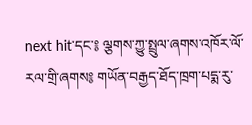next hit་དང་༔ ལྕགས་ཀྱུ་སྤྲུལ་ཞགས་འཁོར་ལོ་རལ་གྲི་ཞགས༔ གཡོན་བརྒྱད་ཐོད་ཁྲག་པདྨ་རུ་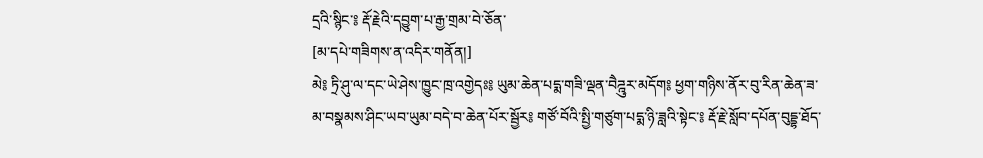དྲའི་སྙིང་༔ རྡོ་རྗེའི་དབྱུག་པ་རྒྱ་གྲམ་བེ་ཅོན་
[མ་དཔེ་གཟིགས་ན་འདིར་གནོན།]
མེ༔ ཏྲི་ཤུ་ལ་དང་ཡེ་ཤེས་ཁྱུང་ཁྲ་འགྱེདཿ༔ ཡུམ་ཆེན་པདྨ་གཟི་ལྡན་བཻཌྰུར་མདོག༔ ཕྱག་གཉིས་ནོར་བུ་རིན་ཆེན་ཟ་མ་བསྣམས་ཤིང་ཡབ་ཡུམ་བདེ་བ་ཆེན་པོར་སྦྱོར༔ གཙོ་བོའི་སྤྱི་གཙུག་པདྨ་ཉི་ཟླའི་སྟེང་༔ རྡོ་རྗེ་སློབ་དཔོན་བུདྡྷ་ཐོད་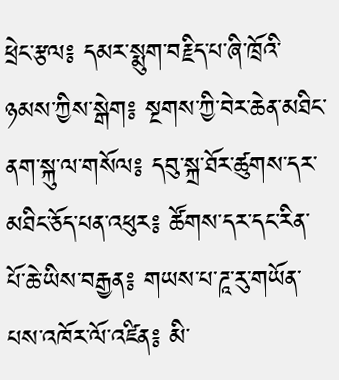ཕྲེང་རྩལ༔ དམར་སྨུག་བརྗིད་པ་ཞི་ཁྲོའི་ཉམས་ཀྱིས་སྒེག༔ སྔགས་ཀྱི་བེར་ཆེན་མཐིང་ནག་སྐུ་ལ་གསོལ༔ དབུ་སྐྲ་ཐོར་ཚུགས་དར་མཐིང་ཅོད་པན་འཕུར༔ ཚོགས་དར་དང་རིན་པོ་ཆེ་ཡིས་བརྒྱན༔ གཡས་པ་ཌཱ་རུ་གཡོན་པས་འཁོར་ལོ་འཛིན༔ མི་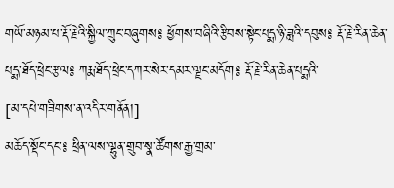གཡོ་མཉམ་པ་རྡོ་རྗེའི་སྐྱིལ་ཀྲུང་བཞུགས༔ ཕྱོགས་བཞིའི་རྩིབས་སྟེང་པདྨ་ཉི་ཟླའི་དབུས༔ རྡོ་རྗེ་རིན་ཆེན་པདྨ་ཐོད་ཕྲེང་རྩལ༔ ཀརྨ་ཐོད་ཕྲེང་དཀར་སེར་དམར་ལྗང་མདོག༔ རྡོ་རྗེ་རིན་ཆེན་པདྨའི་
[མ་དཔེ་གཟིགས་ན་འདིར་གནོན།]
མཆོད་སྡོང་དང་༔ ཕྲིན་ལས་ལྷུན་གྲུབ་སྣ་ཚོགས་རྒྱ་གྲམ་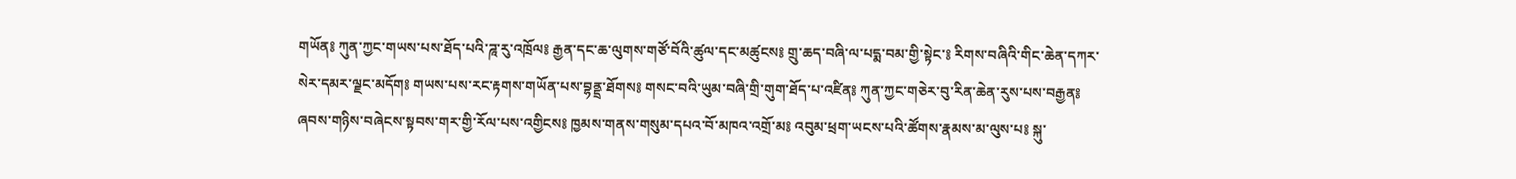གཡོན༔ ཀུན་ཀྱང་གཡས་པས་ཐོད་པའི་ཌཱ་རུ་འཁྲོལ༔ རྒྱན་དང་ཆ་ལུགས་གཙོ་བོའི་ཚུལ་དང་མཚུངས༔ གྲུ་ཆད་བཞི་ལ་པདྨ་བམ་གྱི་སྟེང་༔ རིགས་བཞིའི་གིང་ཆེན་དཀར་སེར་དམར་ལྗང་མདོག༔ གཡས་པས་རང་རྟགས་གཡོན་པས་བྷནྡྲ་ཐོགས༔ གསང་བའི་ཡུམ་བཞི་གྲི་གུག་ཐོད་པ་འཛིན༔ ཀུན་ཀྱང་གཅེར་བུ་རིན་ཆེན་རུས་པས་བརྒྱན༔ ཞབས་གཉིས་བཞེངས་སྟབས་གར་གྱི་རོལ་པས་འགྱིངས༔ ཁྱམས་གནས་གསུམ་དཔའ་བོ་མཁའ་འགྲོ་མ༔ འབུམ་ཕྲག་ཡངས་པའི་ཚོགས་རྣམས་མ་ལུས་པ༔ སྐུ་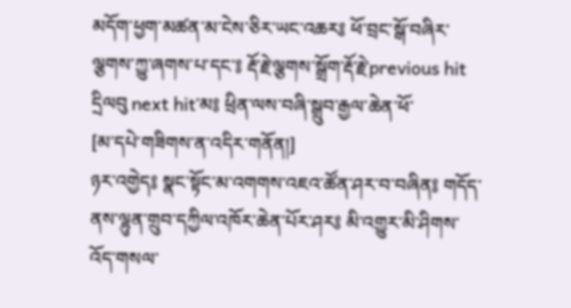མདོག་ཕྱག་མཚན་མ་ངེས་ཅིར་ཡང་འཆར༔ ཕོ་བྲང་སྒོ་བཞིར་ལྕགས་ཀྱུ་ཞགས་པ་དང་༔ རྡོ་རྗེ་ལྕགས་སྒྲོག་རྡོ་རྗེ་previous hit དྲིལབུ next hit་མ༔ ཕྲིན་ལས་བཞི་སྒྲུབ་རྒྱལ་ཆེན་ཕོ་
[མ་དཔེ་གཟིགས་ན་འདིར་གནོན།]
ཉར་འགྱེད༔ སྣང་སྟོང་མ་འགགས་འཇའ་ཚོན་ཤར་བ་བཞིན༔ གདོད་ནས་ལྷུན་གྲུབ་དཀྱིལ་འཁོར་ཆེན་པོར་ཤར༔ མི་འགྱུར་མི་ཤིགས་འོད་གསལ་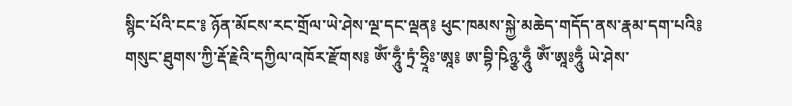སྙིང་པོའི་ངང་༔ ཉོན་མོངས་རང་གྲོལ་ཡེ་ཤེས་ལྔ་དང་ལྡན༔ ཕུང་ཁམས་སྐྱེ་མཆེད་གདོད་ནས་རྣམ་དག་པའི༔ གསུང་ཐུགས་ཀྱི་རྡོ་རྗེའི་དཀྱིལ་འཁོར་རྫོགས༔ ཨོཾ་ཧཱུྃ་ཏྲཾ་ཧྲཱིཿ་ཨཱ༔ ཨ་བྷི་ཥིཉྩ་ཧཱུྃ ཨོཾ་ཨཱཿཧཱུྃ ཡེ་ཤེས་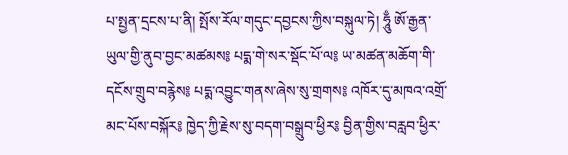པ་སྤྱན་དྲངས་པ་ནི། སྤོས་རོལ་གདུང་དབྱངས་ཀྱིས་བསྐུལ་ཏེ། ཧཱུྃ ཨོ་རྒྱན་ཡུལ་གྱི་ནུབ་བྱང་མཚམས༔ པདྨ་གེ་སར་སྡོང་པོ་ལ༔ ཡ་མཚན་མཆོག་གི་དངོས་གྲུབ་བརྙེས༔ པདྨ་འབྱུང་གནས་ཞེས་སུ་གྲགས༔ འཁོར་དུ་མཁའ་འགྲོ་མང་པོས་བསྐོར༔ ཁྱེད་ཀྱི་རྗེས་སུ་བདག་བསྒྲུབ་ཕྱིར༔ བྱིན་གྱིས་བརླབ་ཕྱིར་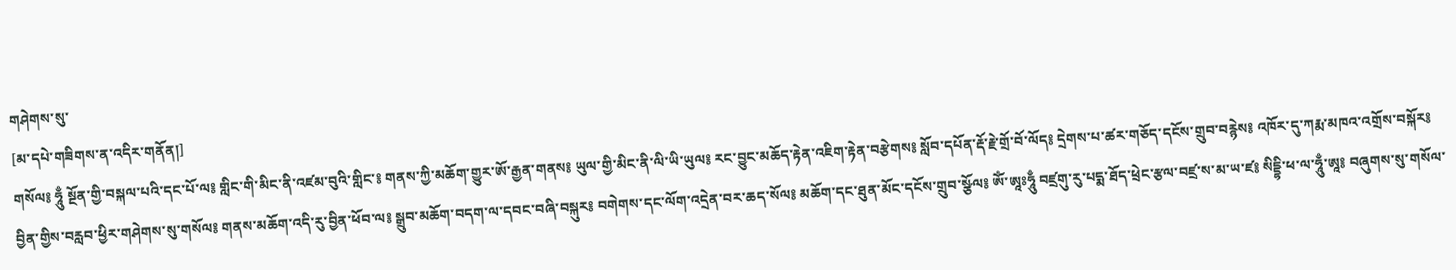གཤེགས་སུ་
[མ་དཔེ་གཟིགས་ན་འདིར་གནོན།]
གསོལ༔ ཧཱུྃ སྔོན་གྱི་བསྐལ་པའི་དང་པོ་ལ༔ གླིང་གི་མིང་ནི་འཛམ་བུའི་གླིང་༔ གནས་ཀྱི་མཆོག་གྱུར་ཨོ་རྒྱན་གནས༔ ཡུལ་གྱི་མིང་ནི་ལི་ཡི་ཡུལ༔ རང་བྱུང་མཆོད་རྟེན་འཇིག་རྟེན་བརྩེགས༔ སློབ་དཔོན་རྡོ་རྗེ་གྲོ་བོ་ལོད༔ དྲེགས་པ་ཚར་གཅོད་དངོས་གྲུབ་བརྙེས༔ འཁོར་དུ་ཀརྨ་མཁའ་འགྲོས་བསྐོར༔ བྱིན་གྱིས་བརླབ་ཕྱིར་གཤེགས་སུ་གསོལ༔ གནས་མཆོག་འདི་རུ་བྱིན་ཕོབ་ལ༔ སྒྲུབ་མཆོག་བདག་ལ་དབང་བཞི་བསྐུར༔ བགེགས་དང་ལོག་འདྲེན་བར་ཆད་སོལ༔ མཆོག་དང་ཐུན་མོང་དངོས་གྲུབ་སྩོལ༔ ཨོཾ་ཨཱཿཧཱུྃ བཛྲགུ་རུ་པདྨ་ཐོད་ཕྲེང་རྩལ་བཛྲ་ས་མ་ཡ་ཛ༔ སིདྡྷི་ཕ་ལ་ཧཱུྃ་ཨཱ༔ བཞུགས་སུ་གསོལ་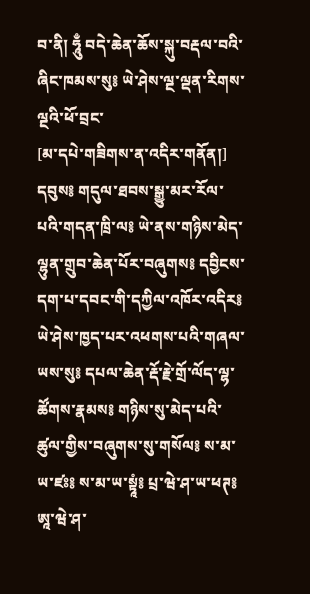བ་ནི། ཧཱུྃ བདེ་ཆེན་ཆོས་སྐུ་བརྡལ་བའི་ཞིང་ཁམས་སུ༔ ཡེ་ཤེས་ལྔ་ལྡན་རིགས་ལྔའི་ཕོ་བྲང་
[མ་དཔེ་གཟིགས་ན་འདིར་གནོན།]
དབུས༔ གདུལ་ཐབས་སྒྱུ་མར་རོལ་པའི་གདན་ཁྲི་ལ༔ ཡེ་ནས་གཉིས་མེད་ལྷུན་གྲུབ་ཆེན་པོར་བཞུགས༔ དབྱིངས་དག་པ་དབང་གི་དཀྱིལ་འཁོར་འདིར༔ ཡེ་ཤེས་ཁྱད་པར་འཕགས་པའི་གཞལ་ཡས་སུ༔ དཔལ་ཆེན་རྡོ་རྗེ་གྲོ་ལོད་ལྷ་ཚོགས་རྣམས༔ གཉིས་སུ་མེད་པའི་ཚུལ་གྱིས་བཞུགས་སུ་གསོལ༔ ས་མ་ཡ་ཛཿ༔ ས་མ་ཡ་སྟཱཾ༔ པྲ་ཝེ་ཤ་ཡ་ཕཊ༔ ཨཱ་ཝེ་ཤ་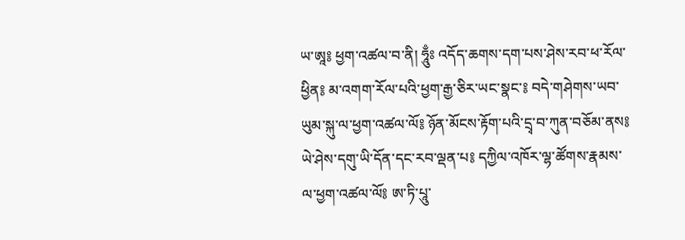ཡ་ཨཱ༔ ཕྱག་འཚལ་བ་ནི། ཧཱུྃཿ འདོད་ཆགས་དག་པས་ཤེས་རབ་ཕ་རོལ་ཕྱིན༔ མ་འགག་རོལ་པའི་ཕྱག་རྒྱ་ཅིར་ཡང་སྣང་༔ བདེ་གཤེགས་ཡབ་ཡུམ་སྐུ་ལ་ཕྱག་འཚལ་ལོ༔ ཉོན་མོངས་རྟོག་པའི་དྲྭ་བ་ཀུན་བཅོམ་ནས༔ ཡེ་ཤེས་དགུ་ཡི་དོན་དང་རབ་ལྡན་པ༔ དཀྱིལ་འཁོར་ལྷ་ཚོགས་རྣམས་ལ་ཕྱག་འཚལ་ལོ༔ ཨ་ཏི་པཱུ་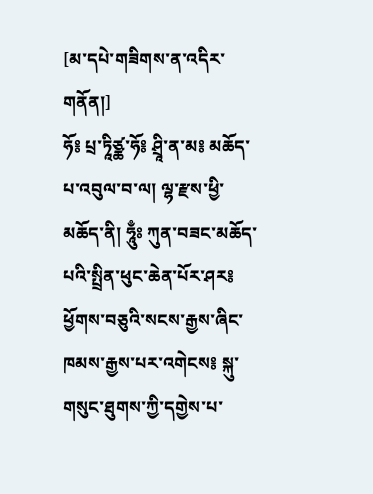[མ་དཔེ་གཟིགས་ན་འདིར་གནོན།]
ཧོ༔ པྲ་ཏཱིཙྪ་ཧོ༔ ཤྲཱི་ན་མ༔ མཆོད་པ་འབུལ་བ་ལ། ལྷ་རྫས་ཕྱི་མཆོད་ནི། ཧཱུྃཿ ཀུན་བཟང་མཆོད་པའི་སྤྲིན་ཕུང་ཆེན་པོར་ཤར༔ ཕྱོགས་བཅུའི་སངས་རྒྱས་ཞིང་ཁམས་རྒྱས་པར་འགེངས༔ སྐུ་གསུང་ཐུགས་ཀྱི་དགྱེས་པ་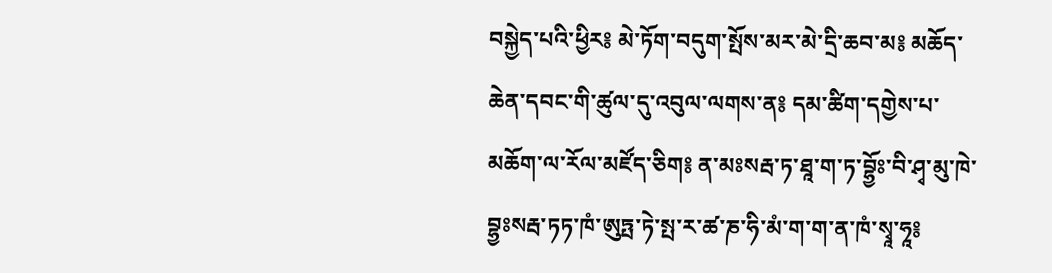བསྐྱེད་པའི་ཕྱིར༔ མེ་ཏོག་བདུག་སྤོས་མར་མེ་དྲི་ཆབ་མ༔ མཆོད་ཆེན་དབང་གི་ཚུལ་དུ་འབུལ་ལགས་ན༔ དམ་ཚིག་དགྱེས་པ་མཆོག་ལ་རོལ་མཛོད་ཅིག༔ ན་མཿསརྦ་ཏ་ཐཱ་ག་ཏ་བྷྱོཿ་བི་ཤྭ་མུ་ཁེ་བྷྱཿསརྦ་ཏཏ་ཁཾ་ཨུཏྤ་ཏེ་སྤ་ར་ཚ་ཎ་ཧི་མཾ་ག་ག་ན་ཁཾ་སྭཱ་ཧཱ༔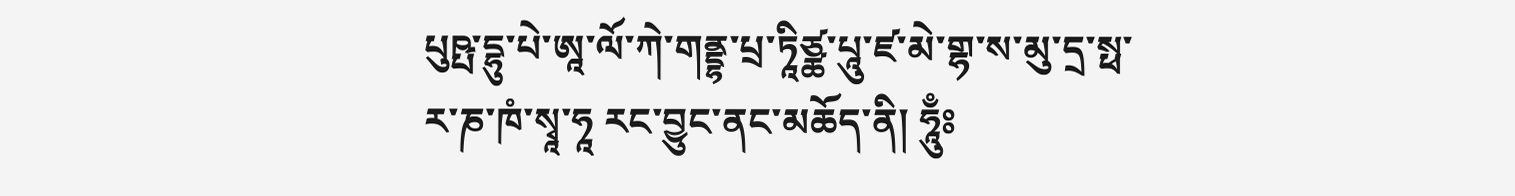པུཥྤ་དྷུ་པེ་ཨཱ་ལོ་ཀེ་གནྡྷ་པྲ་ཏཱིཙྪ་པཱུ་ཛ་མེ་གྷ་ས་མུ་དྲ་སྥ་ར་ཎ་ཁཾ་སྭཱ་ཧཱ རང་བྱུང་ནང་མཆོད་ནི། ཧཱུྃཿ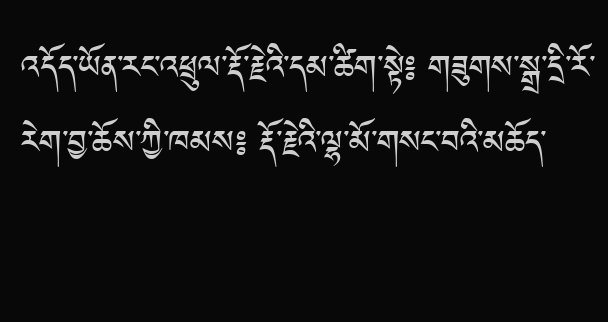འདོད་ཡོན་རང་འཕྲུལ་རྡོ་རྗེའི་དམ་ཚིག་སྟེ༔ གཟུགས་སྒྲ་དྲི་རོ་རེག་བྱ་ཆོས་ཀྱི་ཁམས༔ རྡོ་རྗེའི་ལྷ་མོ་གསང་བའི་མཆོད་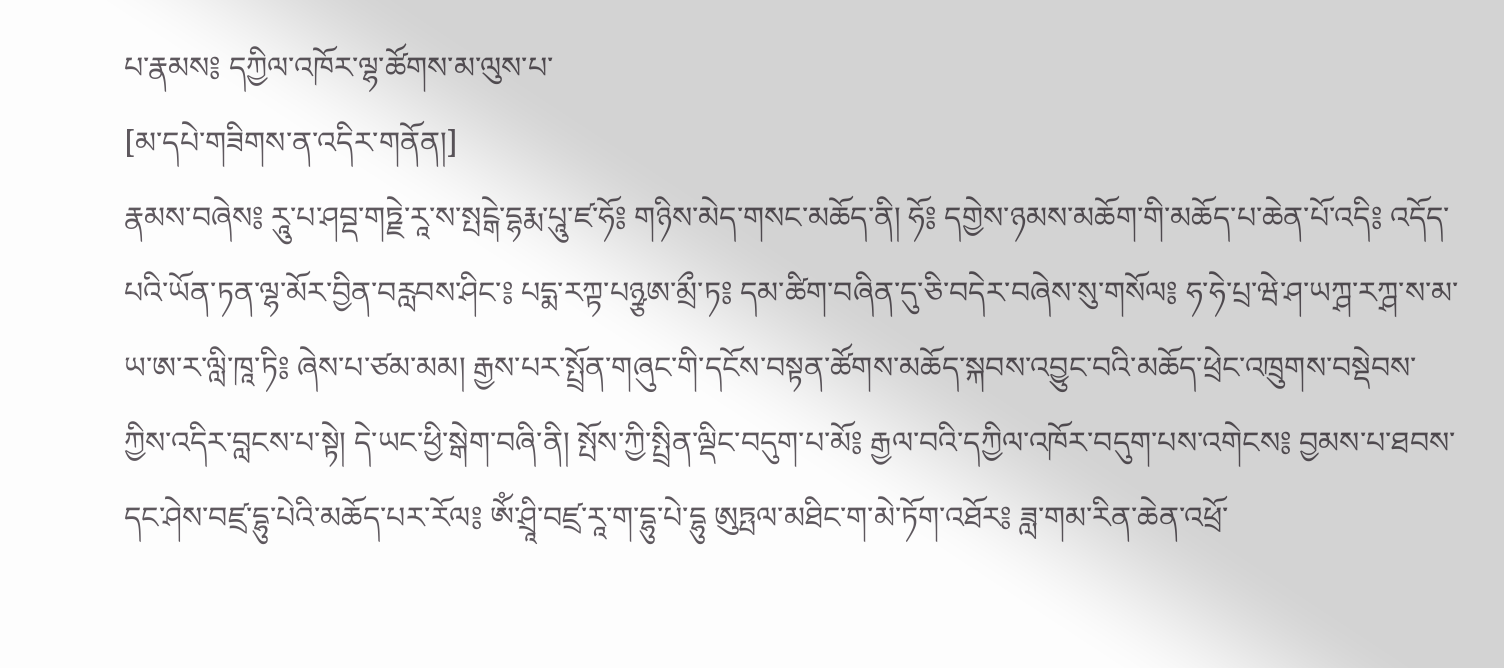པ་རྣམས༔ དཀྱིལ་འཁོར་ལྷ་ཚོགས་མ་ལུས་པ་
[མ་དཔེ་གཟིགས་ན་འདིར་གནོན།]
རྣམས་བཞེས༔ རཱུ་པ་ཤབྡ་གཏྗེ་རཱ་ས་སྤངྒེ་དྷརྨ་པཱུ་ཛ་ཧོ༔ གཉིས་མེད་གསང་མཆོད་ནི། ཧོ༔ དགྱེས་ཉམས་མཆོག་གི་མཆོད་པ་ཆེན་པོ་འདི༔ འདོད་པའི་ཡོན་ཏན་ལྷ་མོར་བྱིན་བརླབས་ཤིང་༔ པདྨ་རཀྟ་པཉྩཨ་མྲྀ་ཏ༔ དམ་ཚིག་བཞིན་དུ་ཅི་བདེར་བཞེས་སུ་གསོལ༔ ཧ་ཧེ་པྲ་ཝེ་ཤ་ཡཀྴ་རཀྴ་ས་མ་ཡ་ཨ་ར་ལླི་ཁཱ་ཏི༔ ཞེས་པ་ཙམ་མམ། རྒྱས་པར་སྤྲོན་གཞུང་གི་དངོས་བསྟན་ཚོགས་མཆོད་སྐབས་འབྱུང་བའི་མཆོད་ཕྲེང་འཁྲུགས་བསྡེབས་ཀྱིས་འདིར་བླངས་པ་སྟེ། དེ་ཡང་ཕྱི་སྒེག་བཞི་ནི། སྤོས་ཀྱི་སྤྲིན་ལྡིང་བདུག་པ་མོ༔ རྒྱལ་བའི་དཀྱིལ་འཁོར་བདུག་པས་འགེངས༔ བྱམས་པ་ཐབས་དང་ཤེས་བཛྲ་དྷུ་པེའི་མཆོད་པར་རོལ༔ ཨོཾ་ཤྲཱི་བཛྲ་རཱ་ག་དྷུ་པེ་དྷུ ཨུཏྤལ་མཐིང་ག་མེ་ཏོག་འཐོར༔ ཟླ་གམ་རིན་ཆེན་འཕྲོ་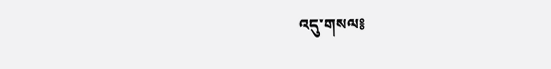འདུ་གསལ༔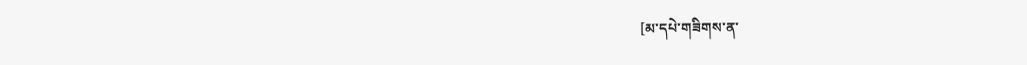[མ་དཔེ་གཟིགས་ན་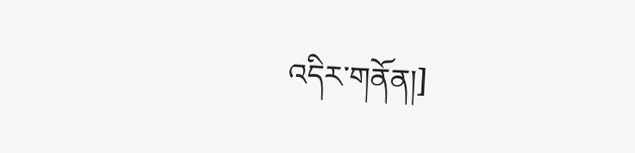འདིར་གནོན།]